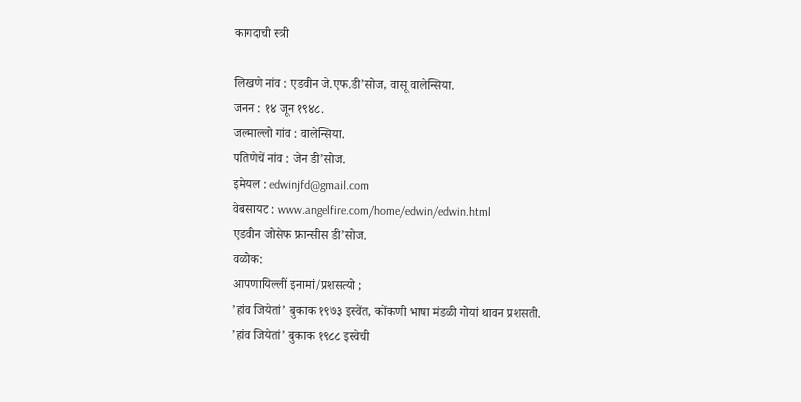कागदाची स्त्री

लिखणे नांव : एडवीन जे.एफ.डी’सोज, वासू वालेन्सिया.
जनन : १४ जून १९४८.
जल्माल्लो गांव : वालेन्सिया.
पतिणेचें नांव : जेन डी’सोज.
इमेयल : edwinjfd@gmail.com
वेबसायट : www.angelfire.com/home/edwin/edwin.html
एडवीन जोसेफ फ्रान्सीस डी’सोज.
वळोक:
आपणायिल्लीं इनामां/प्रशसत्यो ;
’हांव जियेतां’ बुकाक १९७३ इस्वेंत, कोंकणी भाषा मंडळी गोयां थावन प्रशसती.
’हांव जियेतां’ बुकाक १९८८ इस्वेची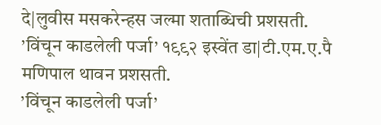दे|लुवीस मसकरेन्हस जल्मा शताब्धिची प्रशसती.
’विंचून काडलेली पर्जा’ १९९२ इस्वेंत डा|टी.एम.ए.पै मणिपाल थावन प्रशसती.
’विंचून काडलेली पर्जा’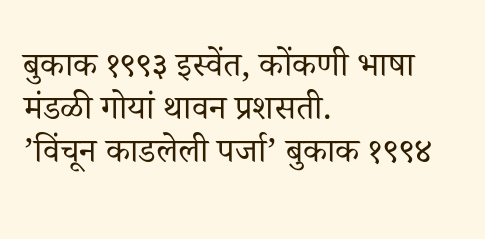बुकाक १९९३ इस्वेंत, कोंकणी भाषा मंडळी गोयां थावन प्रशसती.
’विंचून काडलेली पर्जा’ बुकाक १९९४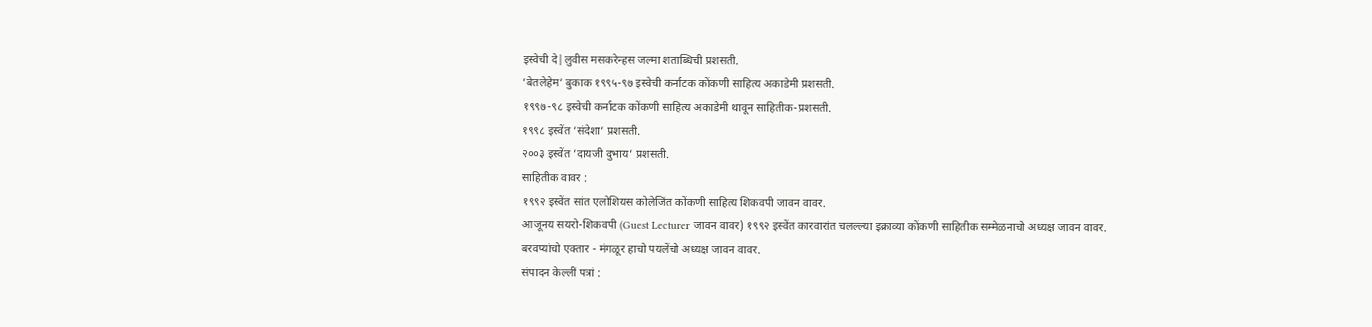इस्वेची दे|लुवीस मसकरेन्हस जल्मा शताब्धिची प्रशसती.
’बेतलेहेम’ बुकाक १९९५-९७ इस्वेची कर्नाटक कोंकणी साहित्य अकाडेमी प्रशसती.
१९९७-९८ इस्वेची कर्नाटक कोंकणी साहित्य अकाडेमी थावून साहितीक-प्रशसती.
१९९८ इस्वेंत ’संदेशा’ प्रशसती.
२००३ इस्वेंत ’दायजी दुभाय’ प्रशसती.
साहितीक वावर :
१९९२ इस्वेंत सांत एलोशियस कोलेजिंत कोंकणी साहित्य शिकवपी जावन वावर.
आजूनय सयरो-शिकवपी (Guest Lecturer जावन वावर) १९९२ इस्वेंत कारवारांत चलल्ल्या इक्राव्या कोंकणी साहितीक सम्मेळनाचो अध्यक्ष जावन वावर.
बरवप्यांचो एक्तार - मंगळूर हाचो पयलेंचो अध्यक्ष जावन वावर.
संपादन केल्लीं पत्रां :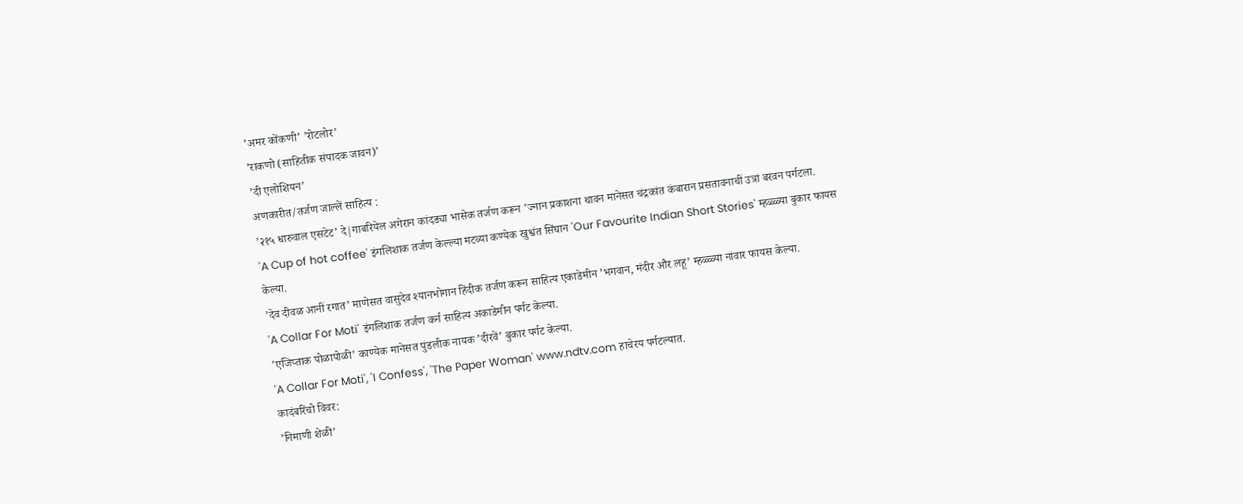’अमर कोंकणी’ ’रोटलोर’
’राकणो (साहितीक संपादक जावन)’
’दी एलोशियन’
अणकारीत/तर्जण जाल्लें साहित्य :
’२१५ धारुवाल एसटेट’ दे|गाबरियेल अगेरान कांदड्या भासेक तर्जण करून ’ज्नान प्रकाशना थावन मानेसत चंद्रकांत कंबारान प्रसतावनाचीं उत्रां बरवन पर्गटला.
'A Cup of hot coffee' इंगलिशाक तर्जण केल्ल्या मटव्या कण्येक खुश्वंत सिंघान 'Our Favourite Indian Short Stories' म्हळ्ळ्या बुकार फायस केल्या.
’देव दीवळ आनीं रगात’ माणेसत वासुदेव श्यानभोगान हिंदीक तर्जण करून साहित्य एकाडेमीन ’भगवान, मंदीर और लहू’ म्हळ्ळ्या नांवार फायस केल्या.
'A Collar For Moti' इंगलिशाक तर्जण कर्न साहित्य अकाडेमीन पर्गट केल्या.
’एजिप्ताक पोळापोळी’ काण्येक मानेसत पुंडलीक नायक ’दीरवें’ बुकार पर्गट केल्या.
'A Collar For Moti', 'I Confess', 'The Paper Woman' www.ndtv.com हाचेरय पर्गटल्यात.
कादंबरिंचो विवर:
’निमाणी शेळी’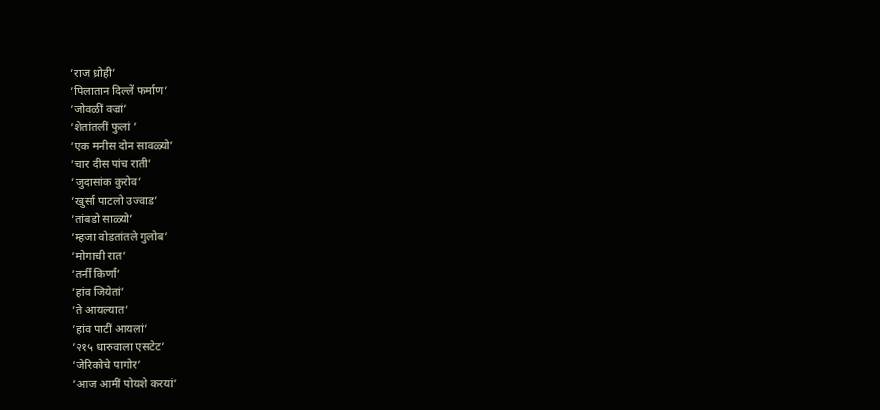’राज ध्रोही’
’पिलातान दिल्लें फर्माण’
’जोवळीं वज्रां’
’शेतांतलीं फुलां ’
’एक मनीस दोन सावळ्यो’
’चार दीस पांच राती’
’जुदासांक कुरोव’
’खुर्सा पाटलो उज्वाड’
’तांबडो साळ्यो’
’म्हजा वोडतांतले गुलोब’
’मोगाची रात’
’तर्नीं किर्णां’
’हांव जियेतां’
’ते आयल्यात’
’हांव पाटीं आयलां’
’२१५ धारुवाला एसटेट’
’जेरिकोचे पागोर’
’आज आमीं पोयशे करयां’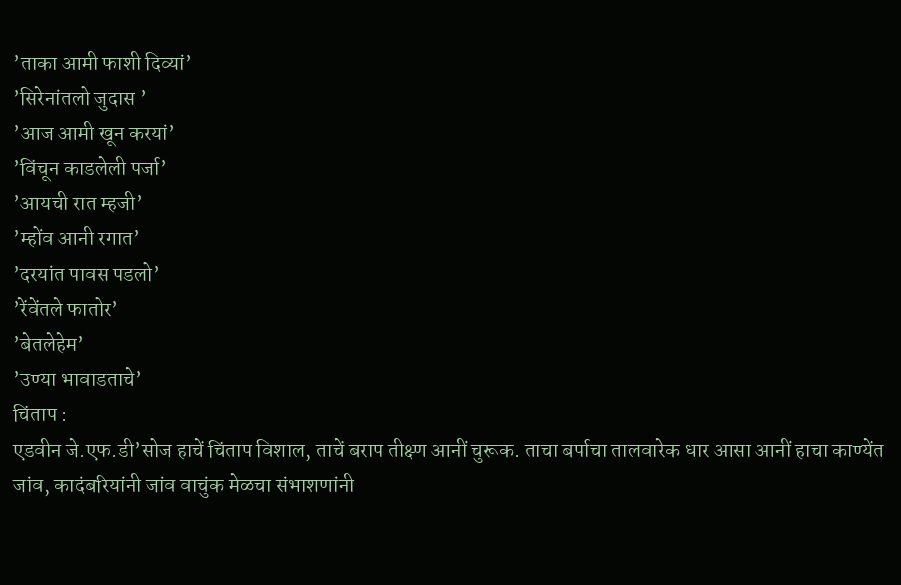’ताका आमी फाशी दिव्यां’
’सिरेनांतलो जुदास ’
’आज आमी खून करयां’
’विंचून काडलेली पर्जा’
’आयची रात म्हजी’
’म्होंव आनी रगात’
’दरयांत पावस पडलो’
’रेंवेंतले फातोर’
’बेतलेहेम’
’उण्या भावाडताचे’
चिंताप :
एडवीन जे.एफ.डी’सोज हाचें चिंताप विशाल, ताचें बराप तीक्ष्ण आनीं चुरूक. ताचा बर्पाचा तालवारेक धार आसा आनीं हाचा काण्येंत जांव, कादंबरियांनी जांव वाचुंक मेळचा संभाशणांनी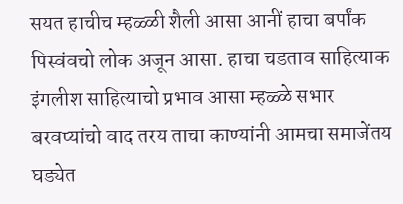सयत हाचीच म्हळ्ळी शैली आसा आनीं हाचा बर्पांक पिस्वंवचो लोक अजून आसा. हाचा चडताव साहित्याक इंगलीश साहित्याचो प्रभाव आसा म्हळ्ळे सभार बरवप्यांचो वाद तरय ताचा काण्यांनी आमचा समाजेंतय घड्येत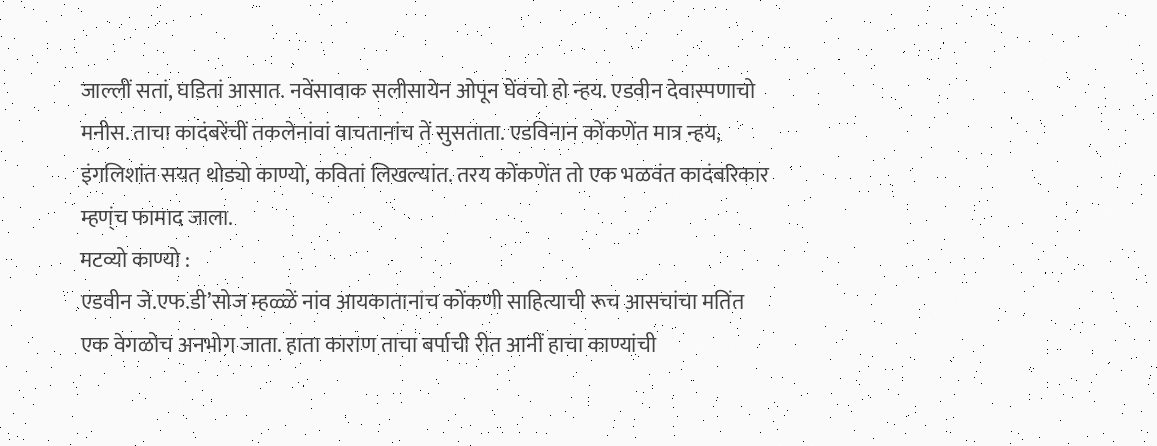जाल्लीं सतां, घडितां आसात. नवेंसावाक सलीसायेन ओपून घेंवचो हो न्हय. एडवीन देवास्पणाचो मनीस. ताचा कादंबरेंचीं तकलेनांवां वाचतानांच तें सुसताता. एडविनान कोंकणेंत मात्र न्हय, इंगलिशांत सयत थोड्यो काण्यो, कवितां लिखल्यांत. तरय कोंकणेंत तो एक भळवंत कादंबरिकार म्हण्ंच फामाद जाला.
मटव्यो काण्यो :
एडवीन जे.एफ.डी’सोज म्हळ्ळें नांव आयकातानांच कोंकणी साहित्याची रूच आसचांचा मतिंत एक वेगळोच अनभोग जाता. हाता काराण ताचा बर्पाची रीत आनीं हाचा काण्यांची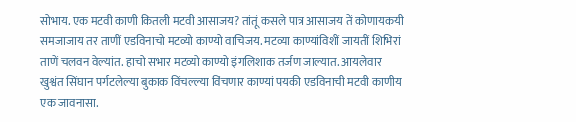सोभाय. एक मटवी काणी कितली मटवी आसाजय? तांतूं कसले पात्र आसाजय तें कोणायकयी समजाजाय तर ताणीं एडविनाचो मटव्यो काण्यो वाचिजय. मटव्या काण्यांविशीं जायतीं शिभिरां ताणें चलवन वेल्यांत. हाचो सभार मटव्यो काण्यो इंगलिशाक तर्जण जाल्यात. आयलेवार खुश्वंत सिंघान पर्गटलेल्या बुकाक विंचल्ल्या विंचणार काण्यां पयकी एडविनाची मटवी काणीय एक जावनासा.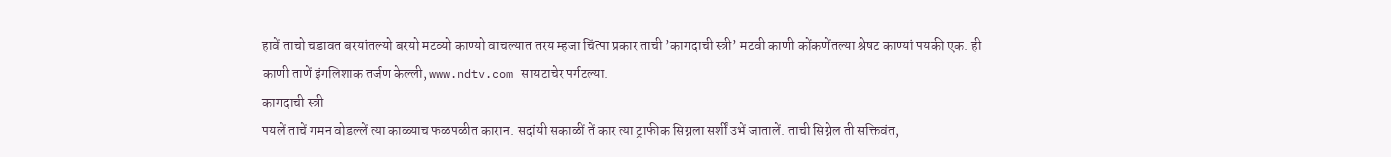हावें ताचो चडावत बरयांतल्यो बरयो मटव्यो काण्यो वाचल्यात तरय म्हजा चिंत्पा प्रकार ताची ’कागदाची स्त्री’ मटवी काणी कोंकणेंतल्या श्रेषट काण्यां पयकी एक. ही काणी ताणें इंगलिशाक तर्जण केल्ली, www.ndtv.com सायटाचेर पर्गटल्या.
कागदाची स्त्री
पयलें ताचें गमन वोडल्लें त्या काळ्याच फळपळीत कारान. सदांयी सकाळीं तें कार त्या ट्राफीक सिग्नला सर्शीं उभें जातालें. ताची सिग्नेल ती सक्तिवंत,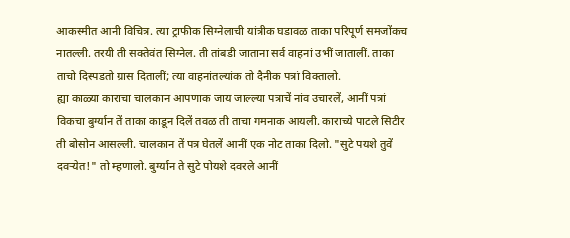आकस्मीत आनी विचित्र. त्या ट्राफीक सिग्नेलाची यांत्रीक घडावळ ताका परिपूर्ण समजोंकच नातल्ली. तरयी ती सक्तेवंत सिग्नेल. ती तांबडी जाताना सर्व वाहनां उभीं जातालीं. ताका ताचो दिस्पडतो ग्रास दितालीं; त्या वाहनांतल्यांक तो दैनीक पत्रां विक्तालो.
ह्या काळ्या काराचा चालकान आपणाक जाय जाल्ल्या पत्राचें नांव उचारलें, आनीं पत्रां विकचा बुर्ग्यान तें ताका काडून दिलें तवळ ती ताचा गमनाक आयली. काराच्ये पाटले सिटीर ती बोसोन आसल्ली. चालकान तें पत्र घेतलें आनीं एक नोट ताका दिलो. "सुटे पयशे तुवें दवऱ्येत!" तो म्हणालो. बुर्ग्यान ते सुटे पोयशे दवरले आनीं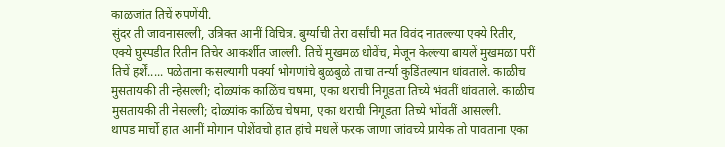काळजांत तिचें रुपणेंयी.
सुंदर ती जावनासल्ली, उत्रिक्त आनीं विचित्र. बुर्ग्याची तेरा वर्सांची मत विवंद नातल्ल्या एक्ये रितीर, एक्ये घुस्पडीत रितीन तिचेर आकर्शीत जाल्ली. तिचें मुखमळ धोवेंच, मेजून केल्ल्या बायलें मुखमळा परीं तिचें हर्शें..... पळेताना कसल्यागी पर्क्या भोगणांचे बुळबुळे ताचा तर्न्या कुडिंतल्यान धांवताले. काळीच मुसतायकी ती न्हेसल्ली; दोळ्यांक काळिंच चषमा, एका थराची निगूडता तिच्ये भंवतीं धांवताले. काळीच मुसतायकी ती नेसल्ली; दोळ्यांक काळिंच चेषमा, एका थराची निगूडता तिच्ये भोंवतीं आसल्ली.
थापड मार्चो हात आनीं मोगान पोशेंवचो हात हांचे मधलें फरक जाणा जांवच्ये प्रायेक तो पावताना एका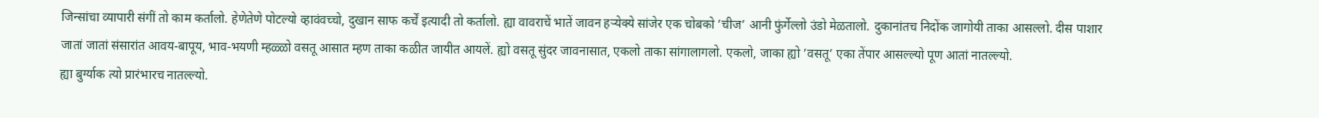जिन्सांचा व्यापारी संगीं तो काम कर्तालो. हेणेतेणे पोटल्यो व्हावंवच्चो, दुखान साफ कर्चें इत्यादी तो कर्तालो. ह्या वावराचें भातें जावन हऱ्येक्ये सांजेर एक चोबको ’चीज’ आनी फुंर्गेल्लो उंडो मेळतालो. दुकानांतच निदोंक जागोयी ताका आसल्लो. दीस पाशार जातां जातां संसारांत आवय-बापूय, भाव-भयणी म्हळ्ळो वसतू आसात म्हण ताका कळीत जायीत आयलें. ह्यो वसतू सुंदर जावनासात, एकलो ताका सांगालागलो. एकलो, जाका ह्यो ’वसतू’ एका तेंपार आसल्ल्यो पूण आतां नातल्ल्यो.
ह्या बुर्ग्याक त्यो प्रारंभारच नातल्ल्यो.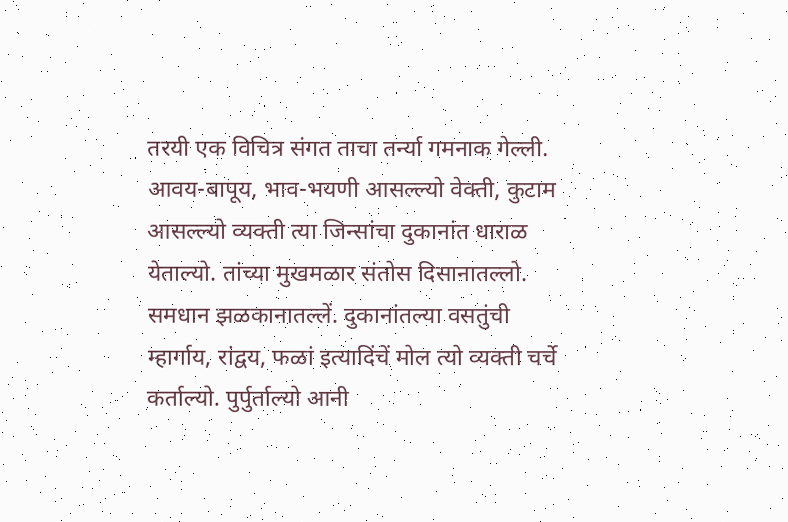तरयी एक विचित्र संगत ताचा तर्न्या गमनाक गेल्ली. आवय-बापूय, भाव-भयणी आसल्ल्यो वेक्ती, कुटाम आसल्ल्यो व्यक्ती त्या जिन्सांचा दुकानांत धाराळ येताल्यो. तांच्या मुखमळार संतोस दिसानातल्लो. समधान झळकानातल्लें. दुकानांतल्या वसतुंची म्हार्गाय, रांद्वय, फळां इत्यादिंचें मोल त्यो व्यक्ती चर्चे कर्ताल्यो. पुर्पुर्ताल्यो आनी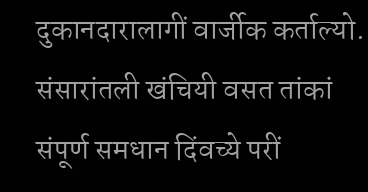दुकानदारालागीं वार्जीक कर्ताल्यो. संसारांतली खंचियी वसत तांकां संपूर्ण समधान दिंवच्ये परीं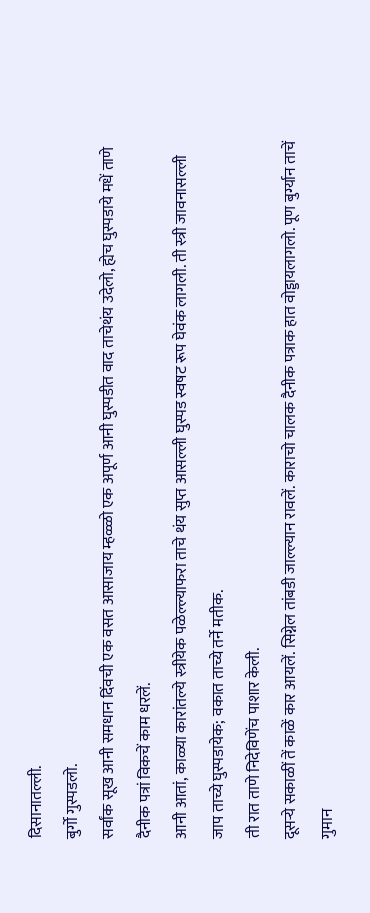दिसानातल्ली.
बुर्गो गुस्पडलो.
सर्वांक सूख आनी समधान दिंवची एक वसत आसाजाय म्हळ्ळो एक अपूर्ण आनी घुस्पडीत वाद ताचेथंय उदेलो, ह्येच घुस्पडाये मधें ताणे दैनीक पत्रां विकचें काम धरलें.
आनी आतां, काळ्या कारांतल्ये स्त्रीयेक पळेल्ल्याफरा ताचे थंय सुप्त आसल्ली घुस्पड स्वषट रूप घेवंक लागली. ती स्त्री जावनासल्ली जाप ताच्ये घुस्पडायेक; वकात ताच्ये तर्ने मतीक.
ती रात ताणे निदेविणेंच पाशार केली.
दूसऱ्ये सकाळीं तें काळें कार आयलें. सिग्नेल तांबडी जाल्ल्यान रावलें. काराचो चालक दैनीक पत्राक हात वोड्डायलागलो. पूण बुर्ग्यान ताचें गुमान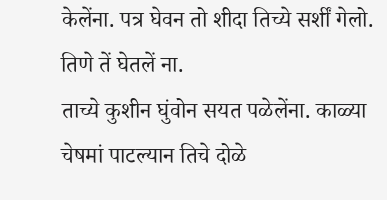केलेंना. पत्र घेवन तो शीदा तिच्ये सर्शीं गेलो.
तिणे तें घेतलें ना.
ताच्ये कुशीन घुंवोन सयत पळेलेंना. काळ्या चेषमां पाटल्यान तिचे दोळे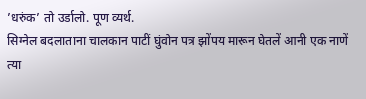’धरुंक’ तो उर्डालो. पूण व्यर्थ.
सिग्नेल बदलाताना चालकान पाटीं घुंवोन पत्र झोंपय मारून घेतलें आनी एक नाणें त्या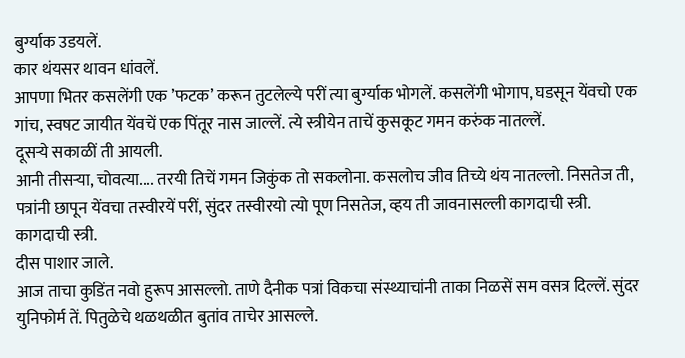बुर्ग्याक उडयलें.
कार थंयसर थावन धांवलें.
आपणा भितर कसलेंगी एक ’फटक’ करून तुटलेल्ये परीं त्या बुर्ग्याक भोगलें. कसलेंगी भोगाप, घडसून येंवचो एक गांच, स्वषट जायीत येंवचें एक पिंतूर नास जाल्लें. त्ये स्त्रीयेन ताचें कुसकूट गमन करुंक नातल्लें.
दूसऱ्ये सकाळीं ती आयली.
आनी तीसऱ्या, चोवत्या.... तरयी तिचें गमन जिकुंक तो सकलोना. कसलोच जीव तिच्ये थंय नातल्लो. निसतेज ती, पत्रांनी छापून येंवचा तस्वीरयें परीं, सुंदर तस्वीरयो त्यो पूण निसतेज, व्हय ती जावनासल्ली कागदाची स्त्री.
कागदाची स्त्री.
दीस पाशार जाले.
आज ताचा कुडिंत नवो हुरूप आसल्लो. ताणे दैनीक पत्रां विकचा संस्थ्याचांनी ताका निळसें सम वसत्र दिल्लें. सुंदर युनिफोर्म तें. पितुळेचे थळथळीत बुतांव ताचेर आसल्ले.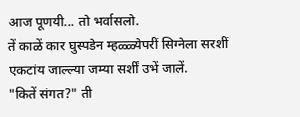आज पूणयी... तो भर्वासलो.
तें काळें कार घुस्पडेन म्हळ्ळ्येपरीं सिग्नेला सरशीं एकटांय जाल्ल्या जम्या सर्शीं उभें जालें.
"कितें संगत?" ती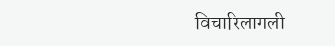विचारिलागली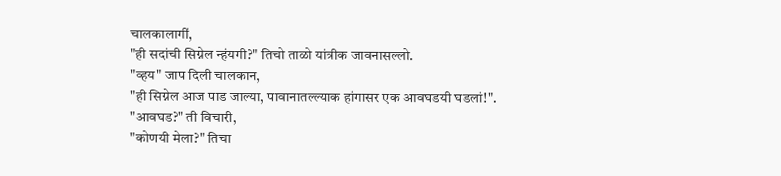चालकालागीं,
"ही सदांची सिग्नेल न्हंयगी?" तिचो ताळो यांत्रीक जावनासल्लो.
"व्हय" जाप दिली चालकान,
"ही सिग्नेल आज पाड जाल्या, पावानातल्ल्याक हांगासर एक आवघडयी घडलां!".
"आवघड?" ती विचारी,
"कोणयी मेला?" तिचा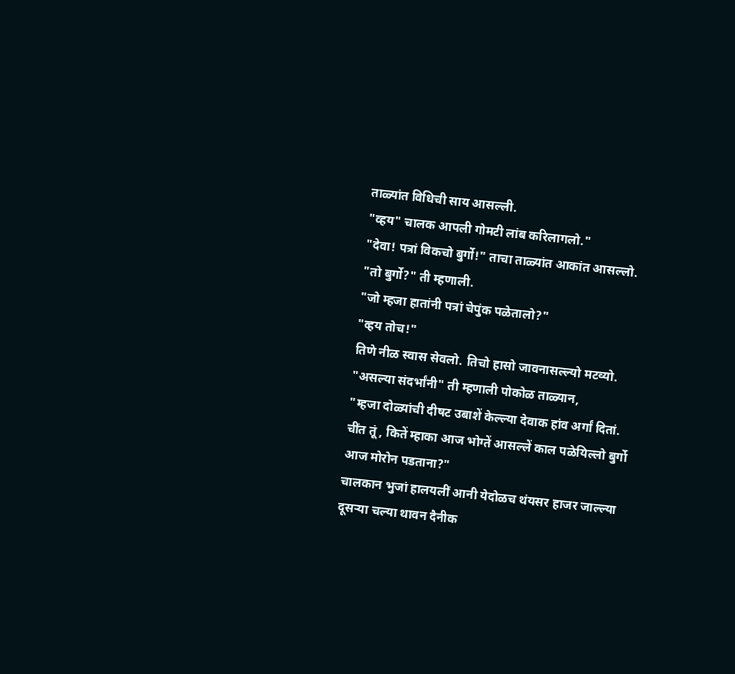ताळ्यांत विधिची साय आसल्ली.
"व्हय" चालक आपली गोमटी लांब करिलागलो."
"देवा! पत्रां विकचो बुर्गो!" ताचा ताळ्यांत आकांत आसल्लो.
"तो बुर्गो?" ती म्हणाली.
"जो म्हजा हातांनी पत्रां चेपुंक पळेतालो?"
"व्हय तोच!"
तिणे नीळ स्वास सेवलो. तिचो हासो जावनासल्ल्यो मटव्यो.
"असल्या संदर्भांनी" ती म्हणाली पोकोळ ताळ्यान,
"म्हजा दोळ्यांची दीषट उबाशें केल्ल्या देवाक हांव अर्गां दितां. चींत तूं, कितें म्हाका आज भोग्तें आसल्लें काल पळेयिल्लो बुर्गो आज मोरोन पडताना?"
चालकान भुजां हालयलीं आनी येदोळच थंयसर हाजर जाल्ल्या दूसऱ्या चल्या थावन दैनीक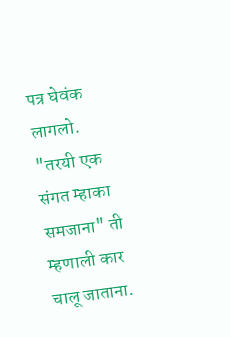पत्र घेवंक लागलो.
"तरयी एक संगत म्हाका समजाना" ती म्हणाली कार चालू जाताना.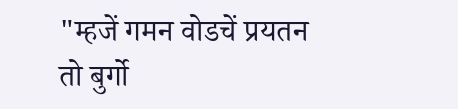"म्हजें गमन वोडचें प्रयतन तो बुर्गो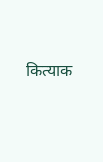कित्याक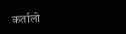कर्तालो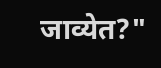जाव्येत?"